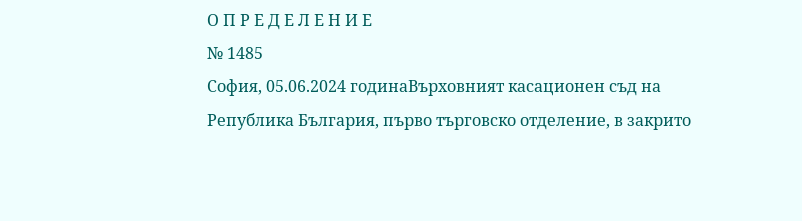О П Р Е Д Е Л Е Н И Е
№ 1485
София, 05.06.2024 годинаВърховният касационен съд на Република България, първо търговско отделение, в закрито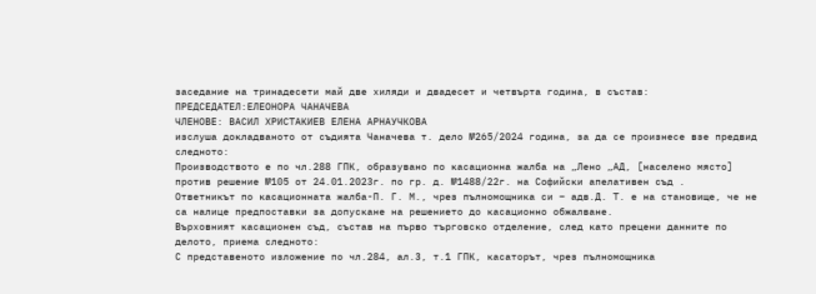заседание на тринадесети май две хиляди и двадесет и четвърта година, в състав:
ПРЕДСЕДАТЕЛ:ЕЛЕОНОРА ЧАНАЧЕВА
ЧЛЕНОВЕ: ВАСИЛ ХРИСТАКИЕВ ЕЛЕНА АРНАУЧКОВА
изслуша докладваното от съдията Чаначева т. дело №265/2024 година, за да се произнесе взе предвид следното:
Производството е по чл.288 ГПК, образувано по касационна жалба на „Лено „АД, [населено място] против решение №105 от 24.01.2023г. по гр. д. №1488/22г. на Софийски апелативен съд .
Ответникът по касационната жалба-П. Г. М., чрез пълномощника си – адв.Д. Т. е на становище, че не са налице предпоставки за допускане на решението до касационно обжалване.
Върховният касационен съд, състав на първо търговско отделение, след като прецени данните по делото, приема следното:
С представеното изложение по чл.284, ал.3, т.1 ГПК, касаторът, чрез пълномощника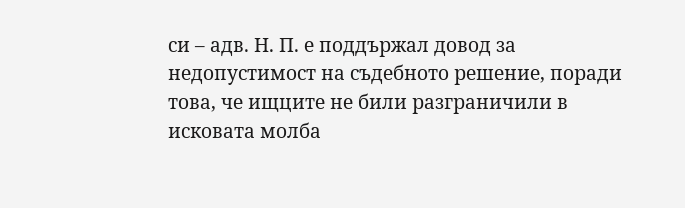си – адв. Н. П. е поддържал довод за недопустимост на съдебното решение, поради това, че ищците не били разграничили в исковата молба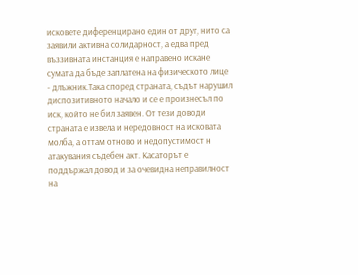исковете диференцирано един от друг, нито са заявили активна солидарност, а едва пред въззивната инстанция е направено искане сумата да бъде заплатена на физическото лице - длъжник.Така според страната, съдът нарушил диспозитивното начало и се е произнесъл по иск, който не бил заявен. От тези доводи страната е извела и нередовност на исковата молба, а оттам отново и недопустимост н атакувания съдебен акт. Касаторът е поддържал довод и за очевидна неправилност на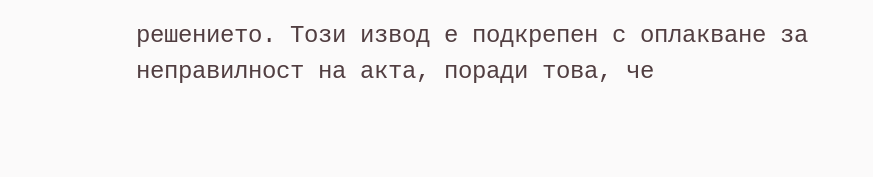решението. Този извод е подкрепен с оплакване за неправилност на акта, поради това, че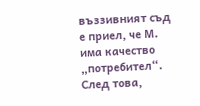въззивният съд е приел, че М. има качество „потребител“. След това,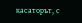касаторът, с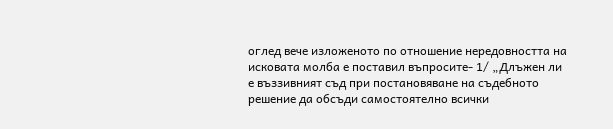оглед вече изложеното по отношение нередовността на исковата молба е поставил въпросите- 1/ „Длъжен ли е въззивният съд при постановяване на съдебното решение да обсъди самостоятелно всички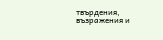твърдения, възражения и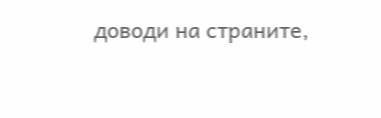доводи на страните,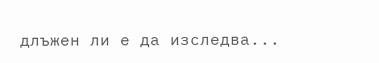длъжен ли е да изследва...